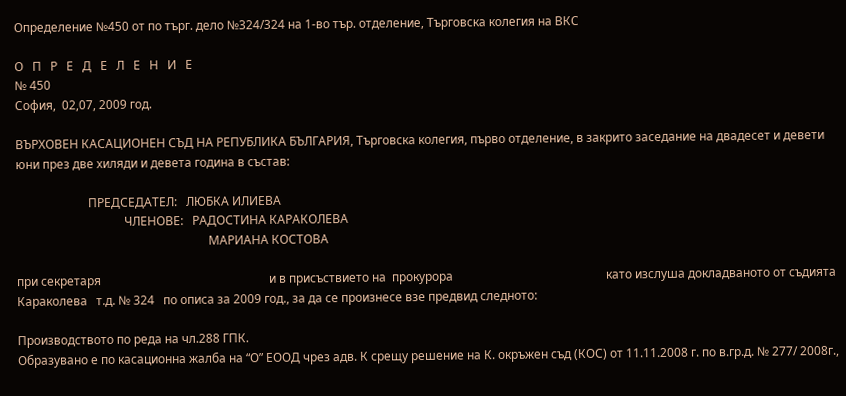Определение №450 от по търг. дело №324/324 на 1-во тър. отделение, Търговска колегия на ВКС

О   П   Р   Е   Д   Е   Л   Е   Н   И   Е
№ 450
София,  02,07, 2009 год.

ВЪРХОВЕН КАСАЦИОНЕН СЪД НА РЕПУБЛИКА БЪЛГАРИЯ, Търговска колегия, първо отделение, в закрито заседание на двадесет и девети  юни през две хиляди и девета година в състав:

                        ПРЕДСЕДАТЕЛ:   ЛЮБКА ИЛИЕВА
                                    ЧЛЕНОВЕ:   РАДОСТИНА КАРАКОЛЕВА
                                                                МАРИАНА КОСТОВА

при секретаря                                                        и в присъствието на  прокурора                                                   като изслуша докладваното от съдията  Караколева   т.д. № 324   по описа за 2009 год., за да се произнесе взе предвид следното:

Производството по реда на чл.288 ГПК.
Образувано е по касационна жалба на “О” ЕООД чрез адв. К срещу решение на К. окръжен съд (КОС) от 11.11.2008 г. по в.гр.д. № 277/ 2008г.,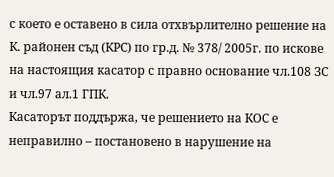с което е оставено в сила отхвърлително решение на К. районен съд (КРС) по гр.д. № 378/ 2005г. по искове на настоящия касатор с правно основание чл.108 ЗС и чл.97 ал.1 ГПК.
Касаторът поддържа, че решението на КОС е неправилно – постановено в нарушение на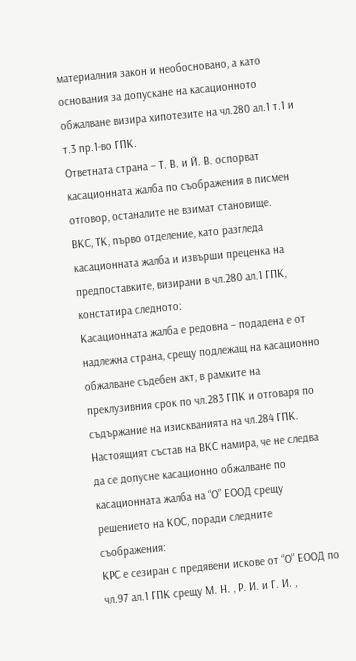материалния закон и необосновано, а като основания за допускане на касационното обжалване визира хипотезите на чл.280 ал.1 т.1 и т.3 пр.1-во ГПК.
Ответната страна – Т. В. и Й. В. оспорват касационната жалба по съображения в писмен отговор, останалите не взимат становище.
ВКС, ТК, първо отделение, като разгледа касационната жалба и извърши преценка на предпоставките, визирани в чл.280 ал.1 ГПК, констатира следното:
Касационната жалба е редовна – подадена е от надлежна страна, срещу подлежащ на касационно обжалване съдебен акт, в рамките на преклузивния срок по чл.283 ГПК и отговаря по съдържание на изискванията на чл.284 ГПК.
Настоящият състав на ВКС намира, че не следва да се допусне касационно обжалване по касационната жалба на “О” ЕООД срещу решението на КОС, поради следните съображения:
КРС е сезиран с предявени искове от “О” ЕООД по чл.97 ал.1 ГПК срещу М. Н. , Р. И. и Г. И. ,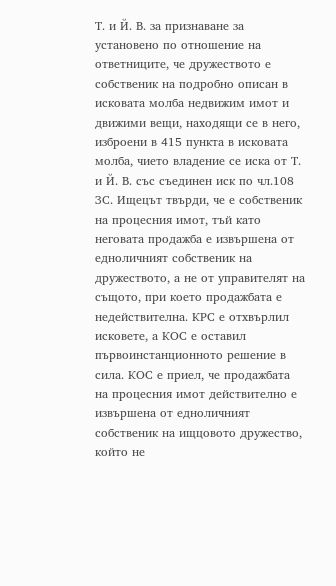Т. и Й. В. за признаване за установено по отношение на ответниците, че дружеството е собственик на подробно описан в исковата молба недвижим имот и движими вещи, находящи се в него, изброени в 415 пункта в исковата молба, чието владение се иска от Т. и Й. В. със съединен иск по чл.108 ЗС. Ищецът твърди, че е собственик на процесния имот, тъй като неговата продажба е извършена от едноличният собственик на дружеството, а не от управителят на същото, при което продажбата е недействителна. КРС е отхвърлил исковете, а КОС е оставил първоинстанционното решение в сила. КОС е приел, че продажбата на процесния имот действително е извършена от едноличният собственик на ищцовото дружество, който не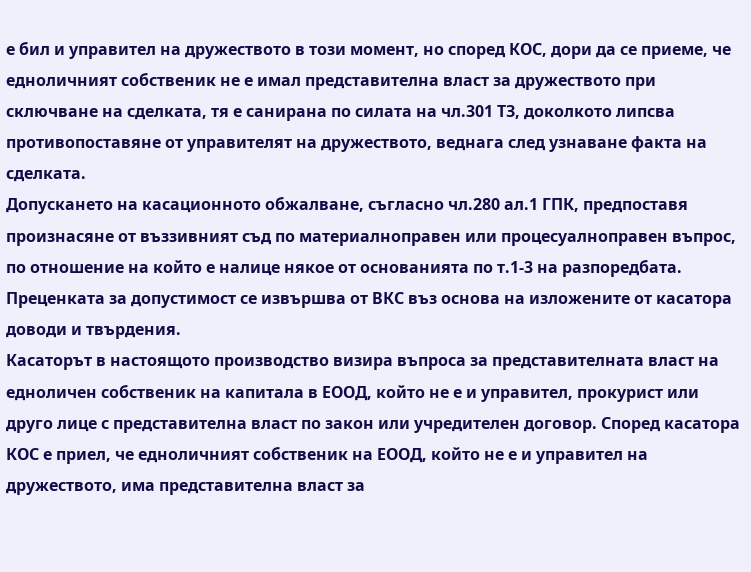е бил и управител на дружеството в този момент, но според КОС, дори да се приеме, че едноличният собственик не е имал представителна власт за дружеството при сключване на сделката, тя е санирана по силата на чл.301 ТЗ, доколкото липсва противопоставяне от управителят на дружеството, веднага след узнаване факта на сделката.
Допускането на касационното обжалване, съгласно чл.280 ал.1 ГПК, предпоставя произнасяне от въззивният съд по материалноправен или процесуалноправен въпрос, по отношение на който е налице някое от основанията по т.1-3 на разпоредбата. Преценката за допустимост се извършва от ВКС въз основа на изложените от касатора доводи и твърдения.
Касаторът в настоящото производство визира въпроса за представителната власт на едноличен собственик на капитала в ЕООД, който не е и управител, прокурист или друго лице с представителна власт по закон или учредителен договор. Според касатора КОС е приел, че едноличният собственик на ЕООД, който не е и управител на дружеството, има представителна власт за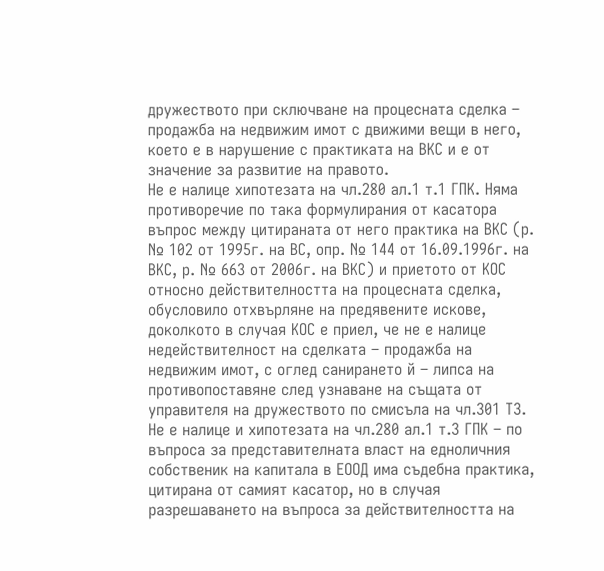дружеството при сключване на процесната сделка – продажба на недвижим имот с движими вещи в него, което е в нарушение с практиката на ВКС и е от значение за развитие на правото.
Не е налице хипотезата на чл.280 ал.1 т.1 ГПК. Няма противоречие по така формулирания от касатора въпрос между цитираната от него практика на ВКС (р. № 102 от 1995г. на ВС, опр. № 144 от 16.09.1996г. на ВКС, р. № 663 от 2006г. на ВКС) и приетото от КОС относно действителността на процесната сделка, обусловило отхвърляне на предявените искове, доколкото в случая КОС е приел, че не е налице недействителност на сделката – продажба на недвижим имот, с оглед санирането й – липса на противопоставяне след узнаване на същата от управителя на дружеството по смисъла на чл.301 ТЗ.
Не е налице и хипотезата на чл.280 ал.1 т.3 ГПК – по въпроса за представителната власт на едноличния собственик на капитала в ЕООД има съдебна практика, цитирана от самият касатор, но в случая разрешаването на въпроса за действителността на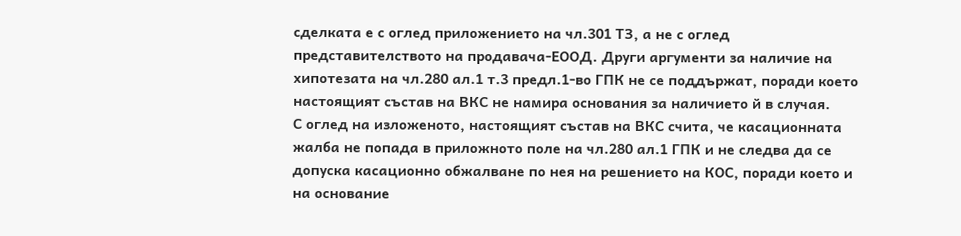сделката е с оглед приложението на чл.301 ТЗ, а не с оглед представителството на продавача-ЕООД. Други аргументи за наличие на хипотезата на чл.280 ал.1 т.3 предл.1-во ГПК не се поддържат, поради което настоящият състав на ВКС не намира основания за наличието й в случая.
С оглед на изложеното, настоящият състав на ВКС счита, че касационната жалба не попада в приложното поле на чл.280 ал.1 ГПК и не следва да се допуска касационно обжалване по нея на решението на КОС, поради което и на основание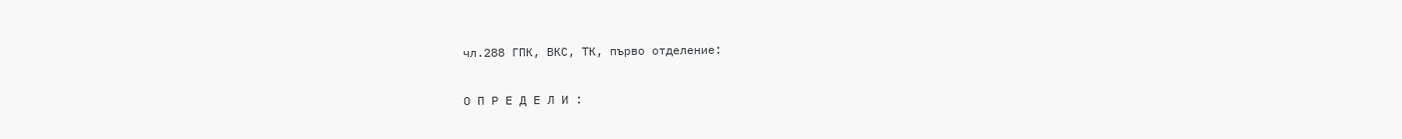чл.288 ГПК, ВКС, ТК, първо отделение:

О П Р Е Д Е Л И :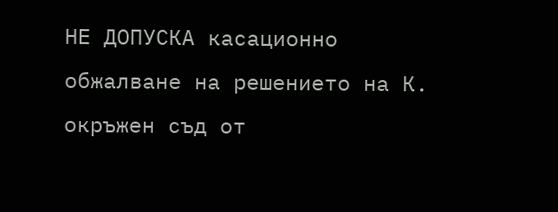НЕ ДОПУСКА касационно обжалване на решението на К. окръжен съд от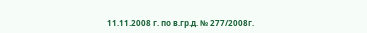11.11.2008 г. по в.гр.д. № 277/2008г.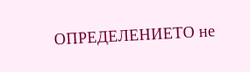ОПРЕДЕЛЕНИЕТО не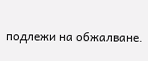подлежи на обжалване.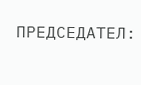ПРЕДСЕДАТЕЛ: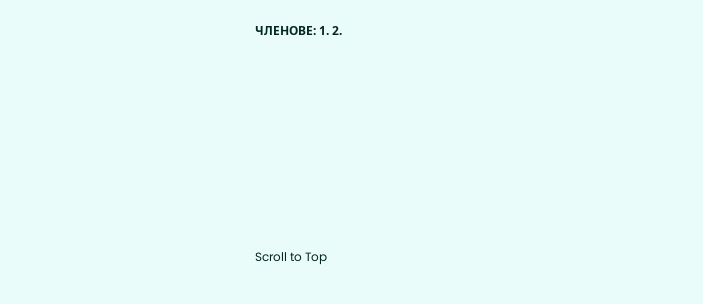ЧЛЕНОВЕ: 1. 2.













Scroll to Top